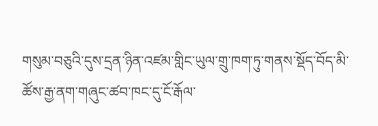གསུམ་བཅུའི་དུས་དྲན་ཉིན་འཛམ་གླིང་ཡུལ་གྲུ་ཁག་ཏུ་གནས་སྡོད་བོད་མི་ཚོས་རྒྱ་ནག་གཞུང་ཚབ་ཁང་དུ་ངོ་རྒོལ་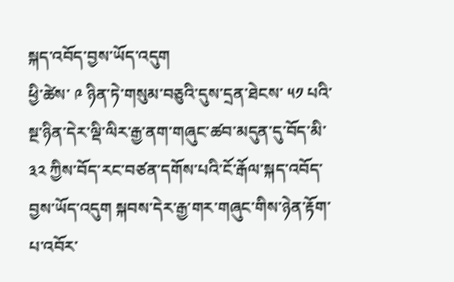སྐད་འབོད་བྱས་ཡོད་འདུག
ཕྱི་ཚེས་ ༩ ཉིན་ཏེ་གསུམ་བཅུའི་དུས་དྲན་ཐེངས་ ༥༡ པའི་སྔ་ཉིན་དེར་ལྡི་ལིར་རྒྱ་ནག་གཞུང་ཚབ་མདུན་དུ་བོད་མི་ ༣༢ ཀྱིས་བོད་རང་བཙན་དགོས་པའི་ངོ་རྒོལ་སྐད་འབོད་བྱས་ཡོད་འདུག སྐབས་དེར་རྒྱ་གར་གཞུང་གིས་ཉེན་རྟོག་པ་འབོར་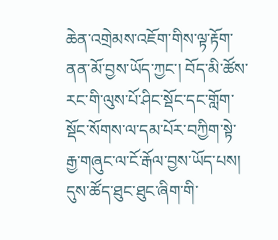ཆེན་འགྲེམས་འཇོག་གིས་ལྟ་རྟོག་ནན་མོ་བྱས་ཡོད་ཀྱང་། བོད་མི་ཚོས་རང་གི་ལུས་པོ་ཤིང་སྡོང་དང་གློག་སྡོང་སོགས་ལ་དམ་པོར་བཀྱིག་སྟེ་རྒྱ་གཞུང་ལ་ངོ་རྒོལ་བྱས་ཡོད་པས། དུས་ཚོད་ཐུང་ཐུང་ཞིག་གི་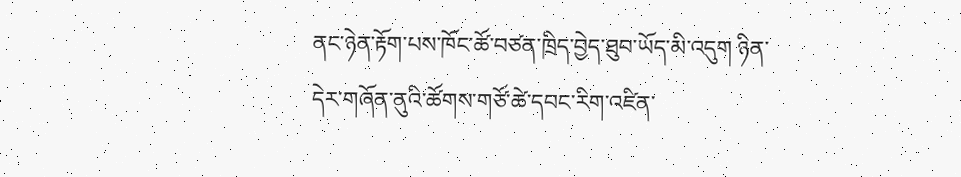ནང་ཉེན་རྟོག་པས་ཁོང་ཚོ་བཙན་ཁྲིད་བྱེད་ཐུབ་ཡོད་མི་འདུག ཉིན་དེར་གཞོན་ནུའི་ཚོགས་གཙོ་ཚེ་དབང་རིག་འཛིན་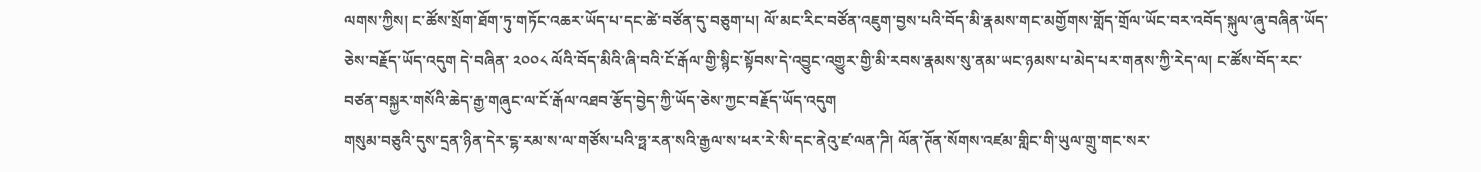ལགས་ཀྱིས། ང་ཚོས་སྲོག་ཐོག་ཏུ་གཏོང་འཆར་ཡོད་པ་དང་ཚེ་བཙོན་དུ་བཅུག་པ། ལོ་མང་རིང་བཙོན་འཇུག་བྱས་པའི་བོད་མི་རྣམས་གང་མགྱོགས་གློད་གྲོལ་ཡོང་བར་འབོད་སྐུལ་ཞུ་བཞིན་ཡོད་ཅེས་བརྗོད་ཡོད་འདུག དེ་བཞིན་ ༢༠༠༨ ལོའི་བོད་མིའི་ཞི་བའི་ངོ་རྒོལ་གྱི་སྙིང་སྟོབས་དེ་འབྱུང་འགྱུར་གྱི་མི་རབས་རྣམས་སུ་ནམ་ཡང་ཉམས་པ་མེད་པར་གནས་ཀྱི་རེད་ལ། ང་ཚོས་བོད་རང་བཙན་བསྐྱར་གསོའི་ཆེད་རྒྱ་གཞུང་ལ་ངོ་རྒོལ་འཐབ་རྩོད་བྱེད་ཀྱི་ཡོད་ཅེས་ཀྱང་བརྗོད་ཡོད་འདུག
གསུམ་བཅུའི་དུས་དྲན་ཉིན་དེར་ངྷ་རམ་ས་ལ་གཙོས་པའི་ཧྥ་རན་སའི་རྒྱལ་ས་ཕར་རེ་སི་དང་ནེའུ་ཛ་ལན་ཌི། ལོན་ཊོན་སོགས་འཛམ་གླིང་གི་ཡུལ་གྲུ་གང་སར་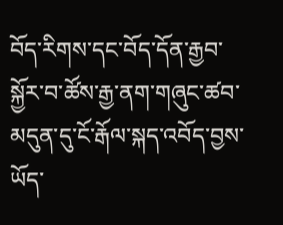བོད་རིགས་དང་བོད་དོན་རྒྱབ་སྐྱོར་བ་ཚོས་རྒྱ་ནག་གཞུང་ཚབ་མདུན་དུ་ངོ་རྒོལ་སྐད་འབོད་བྱས་ཡོད་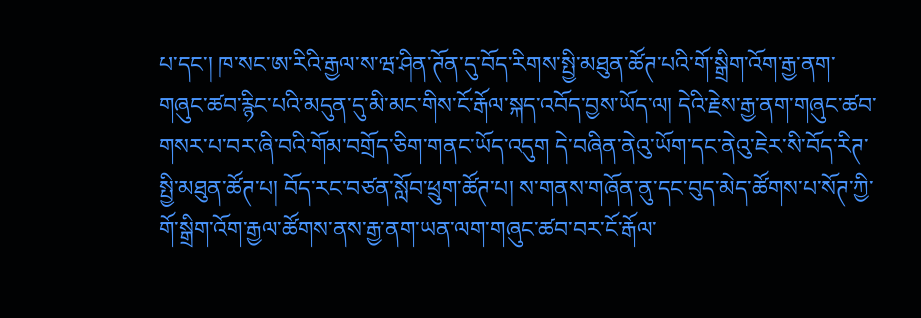པ་དང་། ཁ་སང་ཨ་རིའི་རྒྱལ་ས་ཝ་ཤིན་ཊོན་དུ་བོད་རིགས་སྤྱི་མཐུན་ཚོཊ་པའི་གོ་སྒྲིག་འོག་རྒྱ་ནག་གཞུང་ཚབ་རྙིང་པའི་མདུན་དུ་མི་མང་གིས་ངོ་རྒོལ་སྐད་འབོད་བྱས་ཡོད་ལ། དེའི་རྗེས་རྒྱ་ནག་གཞུང་ཚབ་གསར་པ་བར་ཞི་བའི་གོམ་བགྲོད་ཅིག་གནང་ཡོད་འདུག དེ་བཞིན་ནེའུ་ཡོག་དང་ནེའུ་ཇེར་སི་བོད་རིཊ་སྤྱི་མཐུན་ཚོཊ་པ། བོད་རང་བཙན་སློབ་ཕྲུག་ཚོཊ་པ། ས་གནས་གཞོན་ནུ་དང་བུད་མེད་ཚོགས་པ་སོཊ་ཀྱི་གོ་སྒྲིག་འོག་རྒྱལ་ཚོགས་ནས་རྒྱ་ནག་ཡན་ལག་གཞུང་ཚབ་བར་ངོ་རྒོལ་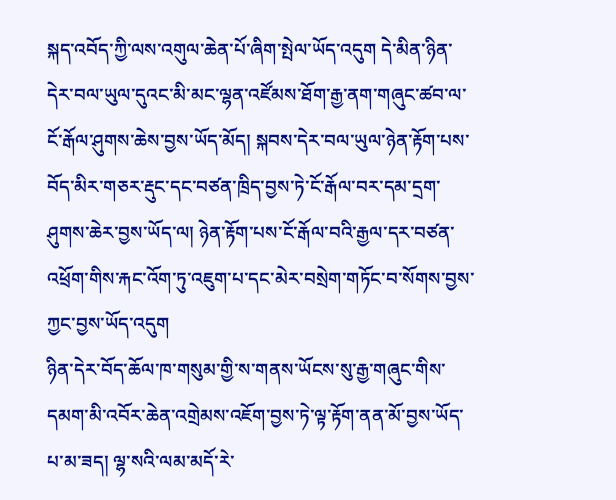སྐད་འབོད་ཀྱི་ལས་འགུལ་ཆེན་པོ་ཞིག་སྤེལ་ཡོད་འདུག དེ་མིན་ཉིན་དེར་བལ་ཡུལ་དུའང་མི་མང་ལྷན་འཛོམས་ཐོག་རྒྱ་ནག་གཞུང་ཚབ་ལ་ངོ་རྒོལ་ཤུགས་ཆེས་བྱས་ཡོད་མོད། སྐབས་དེར་བལ་ཡུལ་ཉེན་རྟོག་པས་བོད་མིར་གཅར་རྡུང་དང་བཙན་ཁྲིད་བྱས་ཏེ་ངོ་རྒོལ་བར་དམ་དྲག་ཤུགས་ཆེར་བྱས་ཡོད་ལ། ཉེན་རྟོག་པས་ངོ་རྒོལ་བའི་རྒྱལ་དར་བཙན་འཕྲོག་གིས་རྐང་འོག་ཏུ་འཇུག་པ་དང་མེར་བསྲེག་གཏོང་བ་སོགས་བྱས་ཀྱང་བྱས་ཡོད་འདུག
ཉིན་དེར་བོད་ཆོལ་ཁ་གསུམ་གྱི་ས་གནས་ཡོངས་སུ་རྒྱ་གཞུང་གིས་དམག་མི་འབོར་ཆེན་འགྲེམས་འཇོག་བྱས་ཏེ་ལྟ་རྟོག་ནན་མོ་བྱས་ཡོད་པ་མ་ཟད། ལྷ་སའི་ལམ་མདོ་རེ་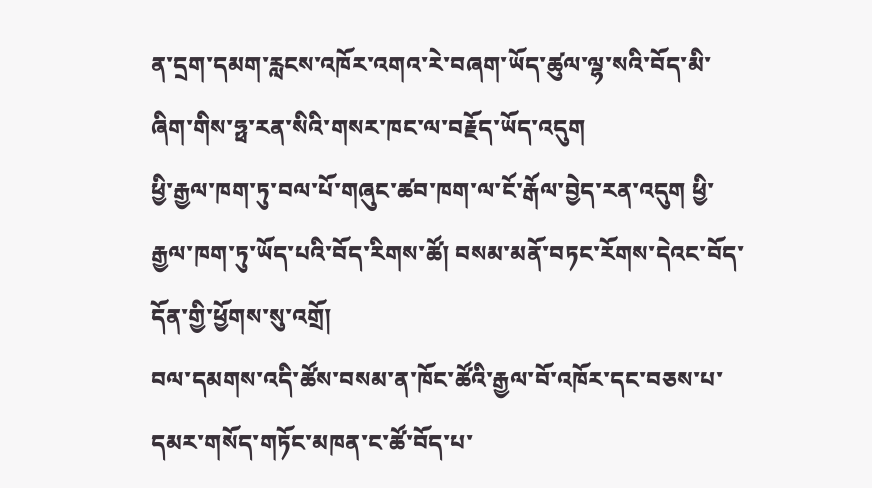ན་དྲག་དམག་རླངས་འཁོར་འགའ་རེ་བཞག་ཡོད་ཚུལ་ལྷ་སའི་བོད་མི་ཞིག་གིས་ཧྥ་རན་སིའི་གསར་ཁང་ལ་བརྗོད་ཡོད་འདུག
ཕྱི་རྒྱལ་ཁག་ཏུ་བལ་པོ་གཞུང་ཚབ་ཁག་ལ་ངོ་རྒོལ་བྱེད་རན་འདུག ཕྱི་རྒྱལ་ཁག་ཏུ་ཡོད་པའི་བོད་རིགས་ཚོ། བསམ་མནོ་བཏང་རོགས་དེའང་བོད་དོན་གྱི་ཕྱོགས་སུ་འགྲོ།
བལ་དམགས་འདི་ཚོས་བསམ་ན་ཁོང་ཚོའི་རྒྱལ་བོ་འཁོར་དང་བཅས་པ་དམར་གསོད་གཏོང་མཁན་ང་ཚོ་བོད་པ་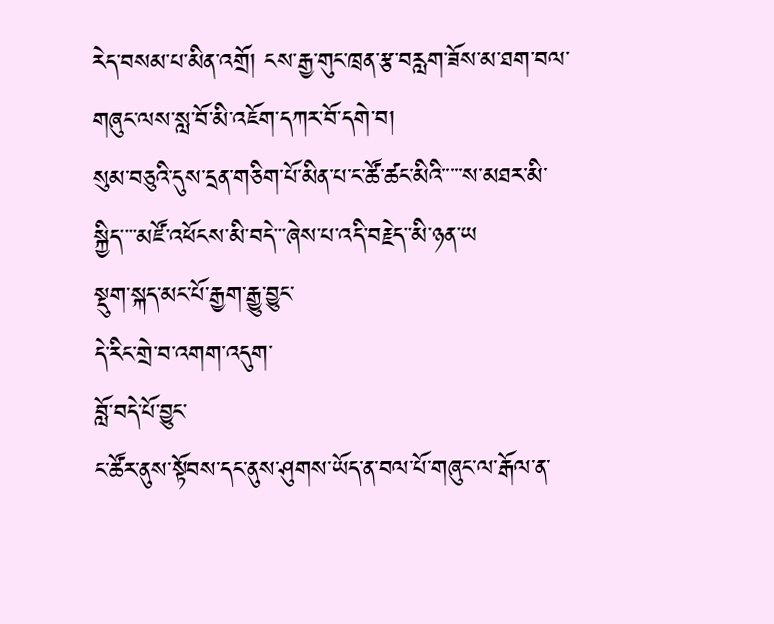རེད་བསམ་པ་མིན་འགྲོ། ངས་རྒྱ་གུང་ཁྲན་རྩ་བརླག་ཟོས་མ་ཐག་བལ་གཞུང་ལས་སླ་བོ་མི་འཇོག་དཀར་བོ་དགེ་བ།
སུམ་བཅུའི་དུས་དྲན་གཅིག་པོ་མིན་པ་ང་ཚོ་ཚང་མིའི་་་་་ས་མཐར་མི་སྐྱིད་་་་མཛོ་འཕོངས་མི་བདེ་་་ཞེས་པ་འདི་བརྗེད་་མི་ཉན་ཡ
སྡུག་སྐད་མང་པོ་རྒྱག་རྒྱུ་བྱུང་
དེ་རིང་གྲེ་བ་འགག་འདུག་
བློ་བདེ་པོ་བྱུང་
ང་ཚོར་ནུས་སྟོབས་དང་ནུས་ཤུགས་ཡོད་ན་བལ་པོ་གཞུང་ལ་རྒོལ་ན་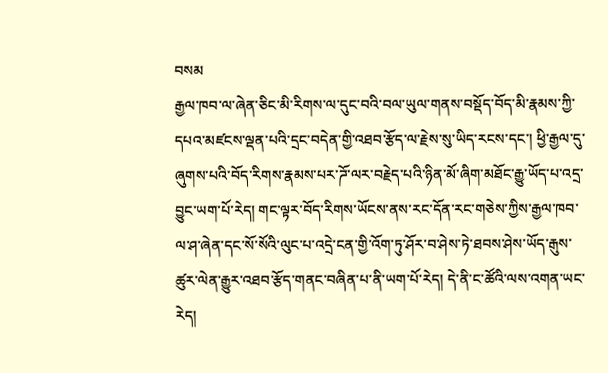བསམ
རྒྱལ་ཁབ་ལ་ཞེན་ཅིང་མི་རིགས་ལ་དུང་བའི་བལ་ཡུལ་གནས་བསྡོད་བོད་མི་རྣམས་ཀྱི་དཔའ་མཛངས་ལྡན་པའི་དྲང་བདེན་གྱི་འཐབ་རྩོད་ལ་རྗེས་སུ་ཡིད་རངས་དང་། ཕྱི་རྒྱལ་དུ་ཞུགས་པའི་བོད་རིགས་རྣམས་པར་ཌོ་ལར་བརྗེད་པའི་ཉིན་མོ་ཞིག་མཐོང་རྒྱུ་ཡོད་པ་འདྲ་བྱུང་ཡག་པོ་རེད། གང་ལྟར་བོད་རིགས་ཡོངས་ནས་རང་དོན་རང་གཅེས་ཀྱིས་རྒྱལ་ཁབ་ལ་ཤ་ཞེན་དང་སོ་སོའི་ལུང་པ་འདྲེ་ངན་གྱི་འོག་ཏུ་ཤོར་བ་ཤེས་ཏེ་ཐབས་ཤེས་ཡོད་རྒུས་ཚུར་ལེན་རྒྱུར་འཐབ་རྩོད་གནང་བཞིན་པ་ནི་ཡག་པོ་རེད། དེ་ནི་ང་ཚོའི་ལས་འགན་ཡང་རེད།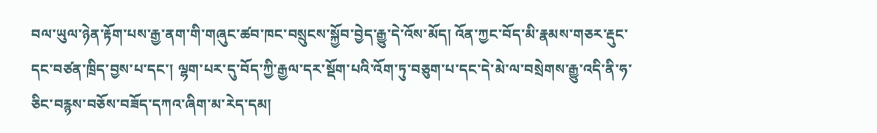བལ་ཡུལ་ཉེན་རྟོག་པས་རྒྱ་ནག་གི་གཞུང་ཚབ་ཁང་བསྲུངས་སྐྱོབ་བྱེད་རྒྱུ་དེ་འོས་མོད། འོན་ཀྱང་བོད་མི་རྣམས་གཅར་རྡུང་དང་བཙན་ཁྲིད་བྱས་པ་དང་། ལྷག་པར་དུ་བོད་ཀྱི་རྒྱལ་དར་སྡོག་པའི་འོག་ཏུ་བཅུག་པ་དང་དེ་མེ་ལ་བསྲེགས་རྒྱུ་འདི་ནི་ཧ་ཅིང་བརྙས་བཅོས་བཟོད་དཀའ་ཞིག་མ་རེད་དམ།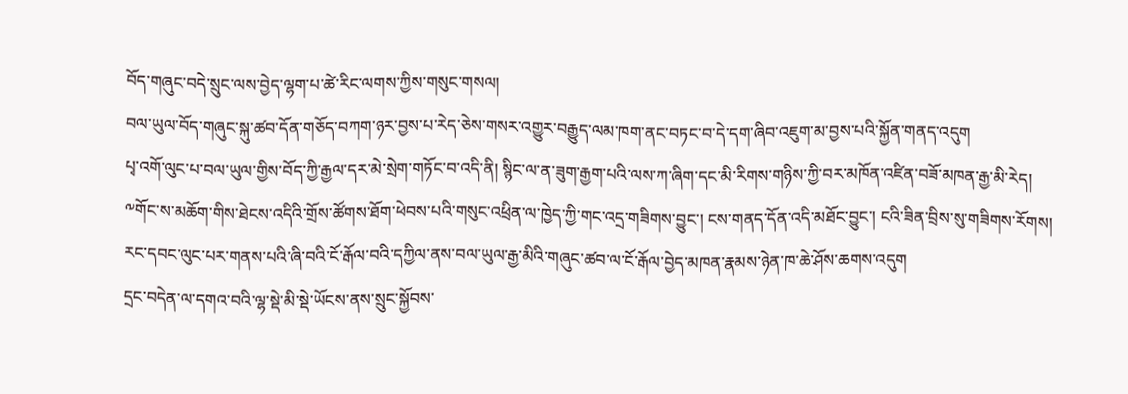བོད་གཞུང་བདེ་སྲུང་ལས་བྱེད་ལྷག་པ་ཚེ་རིང་ལགས་ཀྱིས་གསུང་གསལ།
བལ་ཡུལ་བོད་གཞུང་སྐུ་ཚབ་དོན་གཅོད་བཀག་ཉར་བྱས་པ་རེད་ཅེས་གསར་འགྱུར་བརྒྱུད་ལམ་ཁག་ནང་བཏང་བ་དེ་དག་ཞིབ་འཇུག་མ་བྱས་པའི་སྐྱོན་གནད་འདུག
པྭ་འགོ་ལུང་པ་བལ་ཡུལ་གྱིས་བོད་ཀྱི་རྒྱལ་དར་མེ་སྲེག་གཏོང་བ་འདི་ནི། སྙིང་ལ་ན་ཟུག་རྒྱག་པའི་ལས་ཀ་ཞིག་དང་མི་རིགས་གཉིས་ཀྱི་བར་མཁོན་འཛིན་བཟོ་མཁན་རྒྱ་མི་རེད།
༸གོང་ས་མཆོག་གིས་ཐེངས་འདིའི་གྲོས་ཚོགས་ཐོག་ཕེབས་པའི་གསུང་འཕྲིན་ལ་ཁྱེད་ཀྱི་གང་འདྲ་གཟིགས་བྱུང་། ངས་གནད་དོན་འདི་མཐོང་བྱུང་། ངའི་ཟིན་བྲིས་སུ་གཟིགས་རོགས།
རང་དབང་ལུང་པར་གནས་པའི་ཞི་བའི་ངོ་རྒོལ་བའི་དཀྱིལ་ནས་བལ་ཡུལ་རྒྱ་མིའི་གཞུང་ཚབ་ལ་ངོ་རྒོལ་བྱེད་མཁན་རྣམས་ཉེན་ཁ་ཆེ་ཤོས་ཆགས་འདུག
དྲང་བདེན་ལ་དགའ་བའི་ལྷ་སྡེ་མི་སྡེ་ཡོངས་ནས་སྲུང་སྐྱོབས་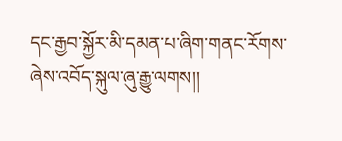དང་རྒྱབ་སྐྱོར་མི་དམན་པ་ཞིག་གནང་རོགས་ཞེས་འབོད་སྐུལ་ཞུ་རྒྱུ་ལགས།།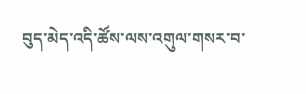བུད་མེད་འདི་ཚོས་ལས་འགུལ་གསར་བ་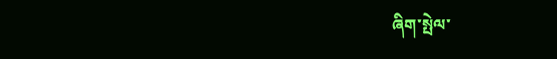ཞིག་སྤེལ་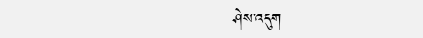ཤེས་འདུག